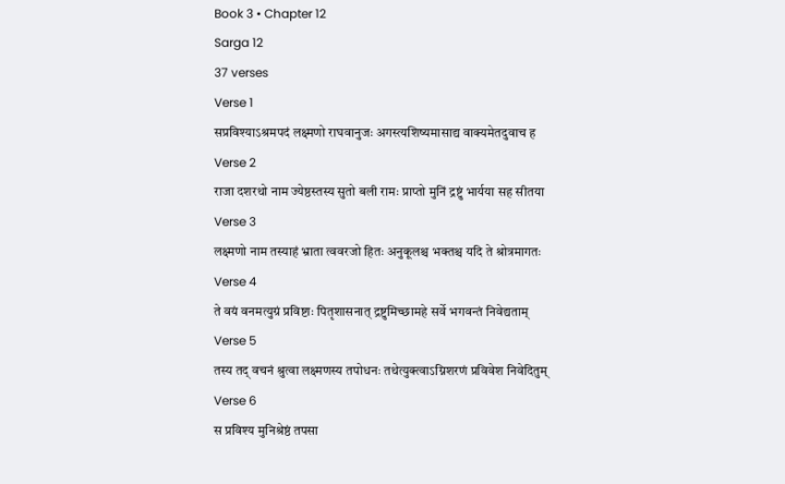Book 3 • Chapter 12
Sarga 12
37 verses
Verse 1
सप्रविश्याऽश्रमपदं लक्ष्मणो राघवानुजः अगस्त्यशिष्यमासाद्य वाक्यमेतदुवाच ह
Verse 2
राजा दशरथो नाम ज्येष्ठस्तस्य सुतो बली रामः प्राप्तो मुनिं द्रष्टुं भार्यया सह सीतया
Verse 3
लक्ष्मणो नाम तस्याहं भ्राता त्ववरजो हितः अनुकूलश्च भक्तश्च यदि ते श्रोत्रमागतः
Verse 4
ते वयं वनमत्युग्रं प्रविष्टाः पितृशासनात् द्रष्टुमिच्छामहे सर्वे भगवन्तं निवेद्यताम्
Verse 5
तस्य तद् वचनं श्रुत्वा लक्ष्मणस्य तपोधनः तथेत्युक्त्वाऽग्निशरणं प्रविवेश निवेदितुम्
Verse 6
स प्रविश्य मुनिश्रेष्ठं तपसा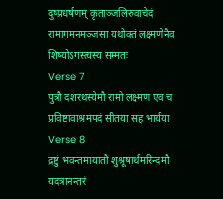दुष्प्रधर्षणम् कृताञ्जलिरुवाचेदं रामागमनमञ्जसा यथोक्तं लक्ष्मणेनैव शिष्योऽगस्त्यस्य सम्मतः
Verse 7
पुत्रौ दशरथस्येमौ रामो लक्ष्मण एव च प्रविष्टावाश्रमपदं सीतया सह भार्यया
Verse 8
द्रष्टुं भवन्तमायातौ शुश्रूषार्थमरिन्दमौ यदत्रानन्तरं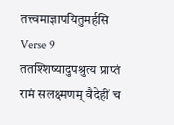तत्त्वमाज्ञापयितुमर्हसि
Verse 9
ततश्शिष्यादुपश्रुत्य प्राप्तं रामं सलक्ष्मणम् वैदेहीं च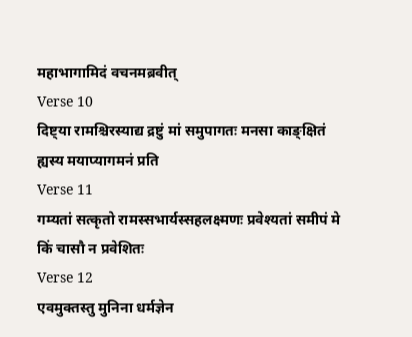महाभागामिदं वचनमब्रवीत्
Verse 10
दिष्ट्या रामश्चिरस्याद्य द्रष्टुं मां समुपागतः मनसा काङ्क्षितं ह्यस्य मयाप्यागमनं प्रति
Verse 11
गम्यतां सत्कृतो रामस्सभार्यस्सहलक्ष्मणः प्रवेश्यतां समीपं मे किं चासौ न प्रवेशितः
Verse 12
एवमुक्तस्तु मुनिना धर्मज्ञेन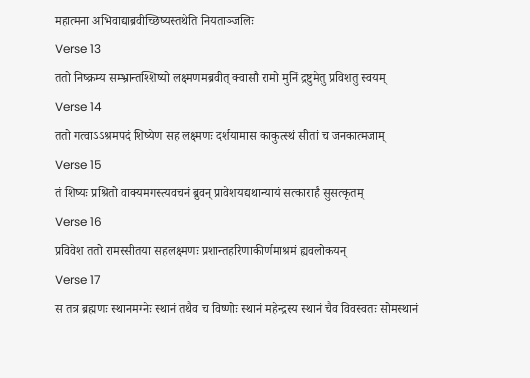महात्मना अभिवाद्याब्रवीच्छिष्यस्तथेति नियताञ्जलिः
Verse 13
ततो निष्क्रम्य सम्भ्रान्तश्शिष्यो लक्ष्मणमब्रवीत् क्वासौ रामो मुनिं द्रष्टुमेतु प्रविशतु स्वयम्
Verse 14
ततो गत्वाऽऽश्रमपदं शिष्येण सह लक्ष्मणः दर्शयामास काकुत्स्थं सीतां च जनकात्मजाम्
Verse 15
तं शिष्यः प्रश्रितो वाक्यमगस्त्यवचनं ब्रुवन् प्रावेशयद्यथान्यायं सत्कारार्हं सुसत्कृतम्
Verse 16
प्रविवेश ततो रामस्सीतया सहलक्ष्मणः प्रशान्तहरिणाकीर्णमाश्रमं ह्यवलोकयन्
Verse 17
स तत्र ब्रह्मणः स्थानमग्नेः स्थानं तथैव च विष्णोः स्थानं महेन्द्रस्य स्थानं चैव विवस्वतः सोमस्थानं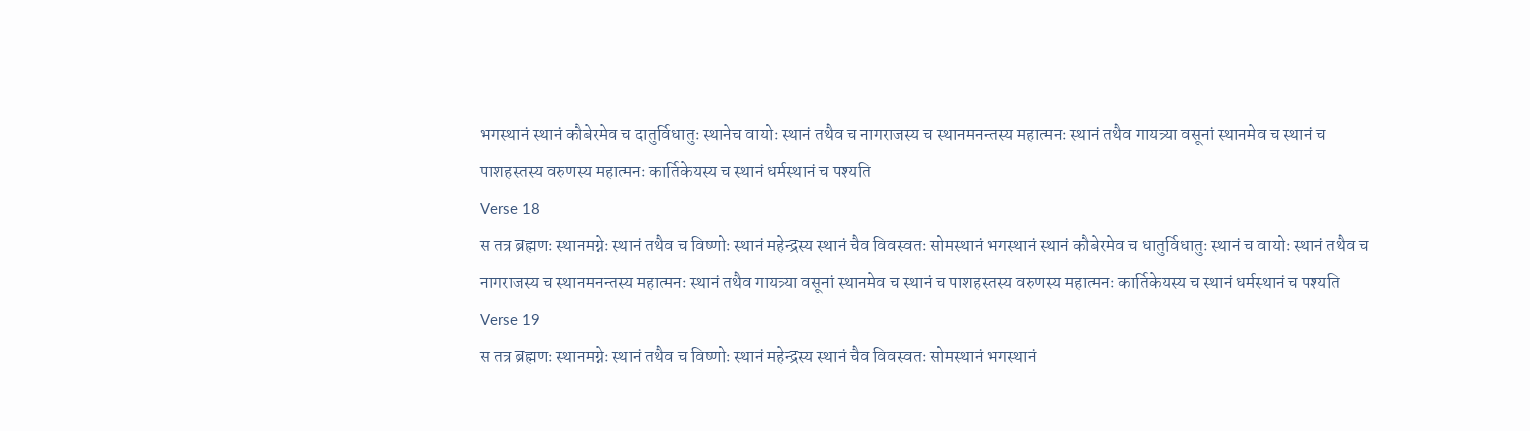भगस्थानं स्थानं कौबेरमेव च दातुर्विधातुः स्थानेच वायोः स्थानं तथैव च नागराजस्य च स्थानमनन्तस्य महात्मनः स्थानं तथैव गायत्र्या वसूनां स्थानमेव च स्थानं च पाशहस्तस्य वरुणस्य महात्मनः कार्तिकेयस्य च स्थानं धर्मस्थानं च पश्यति
Verse 18
स तत्र ब्रह्मणः स्थानमग्नेः स्थानं तथैव च विष्णोः स्थानं महेन्द्रस्य स्थानं चैव विवस्वतः सोमस्थानं भगस्थानं स्थानं कौबेरमेव च धातुर्विधातुः स्थानं च वायोः स्थानं तथैव च नागराजस्य च स्थानमनन्तस्य महात्मनः स्थानं तथैव गायत्र्या वसूनां स्थानमेव च स्थानं च पाशहस्तस्य वरुणस्य महात्मनः कार्तिकेयस्य च स्थानं धर्मस्थानं च पश्यति
Verse 19
स तत्र ब्रह्मणः स्थानमग्नेः स्थानं तथैव च विष्णोः स्थानं महेन्द्रस्य स्थानं चैव विवस्वतः सोमस्थानं भगस्थानं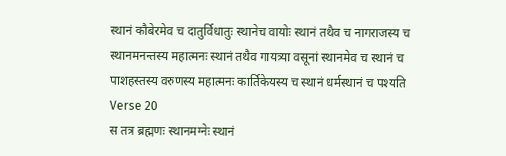स्थानं कौबेरमेव च दातुर्विधातुः स्थानेच वायोः स्थानं तथैव च नागराजस्य च स्थानमनन्तस्य महात्मनः स्थानं तथैव गायत्र्या वसूनां स्थानमेव च स्थानं च पाशहस्तस्य वरुणस्य महात्मनः कार्तिकेयस्य च स्थानं धर्मस्थानं च पश्यति
Verse 20
स तत्र ब्रह्मणः स्थानमग्नेः स्थानं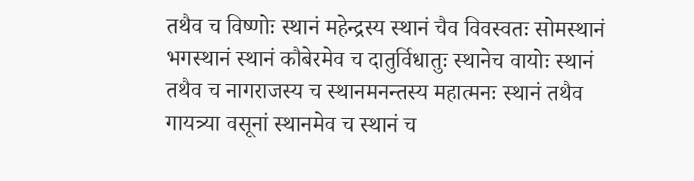तथैव च विष्णोः स्थानं महेन्द्रस्य स्थानं चैव विवस्वतः सोमस्थानं भगस्थानं स्थानं कौबेरमेव च दातुर्विधातुः स्थानेच वायोः स्थानं तथैव च नागराजस्य च स्थानमनन्तस्य महात्मनः स्थानं तथैव गायत्र्या वसूनां स्थानमेव च स्थानं च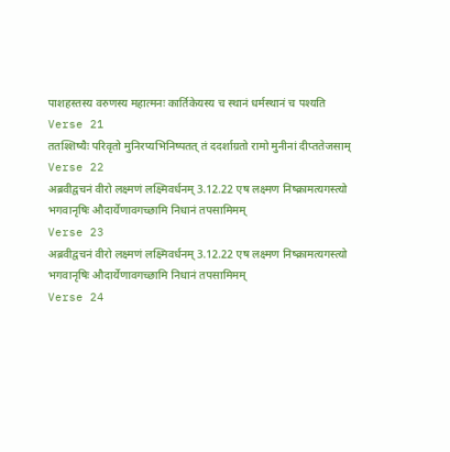पाशहस्तस्य वरुणस्य महात्मनः कार्तिकेयस्य च स्थानं धर्मस्थानं च पश्यति
Verse 21
ततश्शिष्यैः परिवृतो मुनिरप्यभिनिष्पतत् तं ददर्शाग्रतो रामो मुनीनां दीप्ततेजसाम्
Verse 22
अब्रवीद्वचनं वीरो लक्ष्मणं लक्ष्मिवर्धनम् 3.12.22 एष लक्ष्मण निष्क्रामत्यगस्त्यो भगवानृषिः औदार्येणावगच्छामि निधानं तपसामिमम्
Verse 23
अब्रवीद्वचनं वीरो लक्ष्मणं लक्ष्मिवर्धनम् 3.12.22 एष लक्ष्मण निष्क्रामत्यगस्त्यो भगवानृषिः औदार्येणावगच्छामि निधानं तपसामिमम्
Verse 24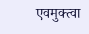एवमुक्त्वा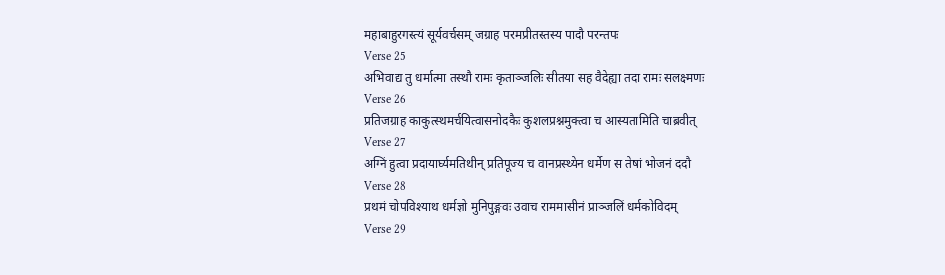महाबाहुरगस्त्यं सूर्यवर्चसम् जग्राह परमप्रीतस्तस्य पादौ परन्तपः
Verse 25
अभिवाद्य तु धर्मात्मा तस्थौ रामः कृताञ्जलिः सीतया सह वैदेह्या तदा रामः सलक्ष्मणः
Verse 26
प्रतिजग्राह काकुत्स्थमर्चयित्वासनोदकैः कुशलप्रश्नमुक्त्वा च आस्यतामिति चाब्रवीत्
Verse 27
अग्निं हुत्वा प्रदायार्घ्यमतिथीन् प्रतिपूज्य च वानप्रस्थ्येन धर्मेण स तेषां भोजनं ददौ
Verse 28
प्रथमं चोपविश्याथ धर्मज्ञो मुनिपुङ्गवः उवाच राममासीनं प्राञ्जलिं धर्मकोविदम्
Verse 29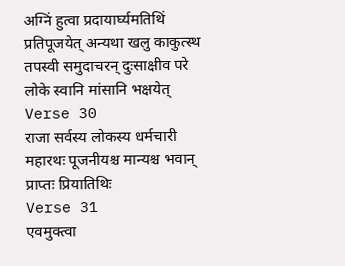अग्निं हुत्वा प्रदायार्घ्यमतिथिं प्रतिपूजयेत् अन्यथा खलु काकुत्स्थ तपस्वी समुदाचरन् दुःसाक्षीव परे लोके स्वानि मांसानि भक्षयेत्
Verse 30
राजा सर्वस्य लोकस्य धर्मचारी महारथः पूजनीयश्च मान्यश्च भवान् प्राप्तः प्रियातिथिः
Verse 31
एवमुक्त्वा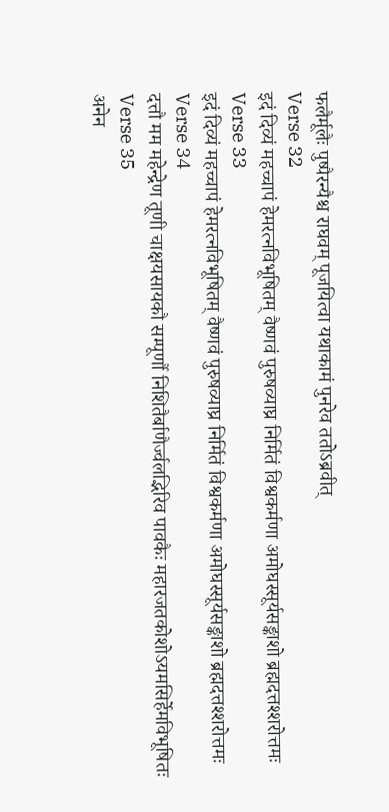फलैर्मूलैः पुष्पैरन्यैश्च राघवम् पूजयित्वा यथाकामं पुनरेव ततोऽब्रवीत्
Verse 32
इदं दिव्यं महच्चापं हेमरत्नविभूषितम् वैष्णवं पुरुषव्याघ्र निर्मितं विश्वकर्मणा अमोघस्सूर्यसङ्काशो ब्रह्मदत्तश्शरोत्तमः
Verse 33
इदं दिव्यं महच्चापं हेमरत्नविभूषितम् वैष्णवं पुरुषव्याघ्र निर्मितं विश्वकर्मणा अमोघस्सूर्यसङ्काशो ब्रह्मदत्तश्शरोत्तमः
Verse 34
दत्तौ मम महेन्द्रेण तूणी चाक्षयसायकौ सम्पूर्णौ निशितैर्बाणैर्ज्वलद्भिरिव पावकैः महारजतकोशोऽयमसिर्हेमविभूषितः
Verse 35
अनेन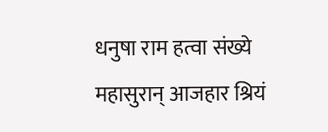धनुषा राम हत्वा संख्ये महासुरान् आजहार श्रियं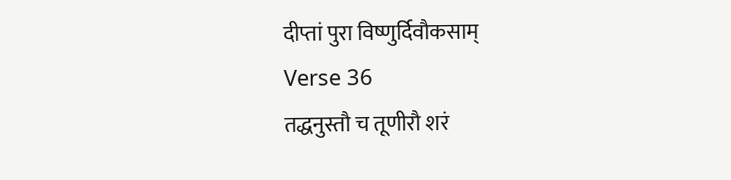दीप्तां पुरा विष्णुर्दिवौकसाम्
Verse 36
तद्धनुस्तौ च तूणीरौ शरं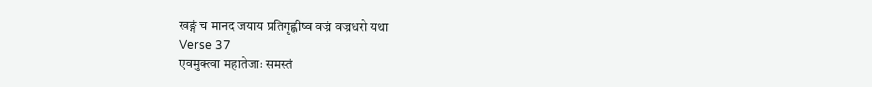खङ्गं च मानद जयाय प्रतिगृह्णीष्व वज्रं वज्रधरो यथा
Verse 37
एवमुक्त्वा महातेजाः समस्तं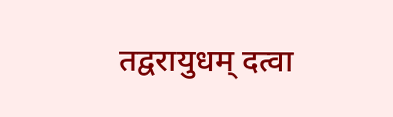तद्वरायुधम् दत्वा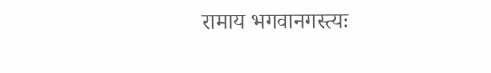रामाय भगवानगस्त्यः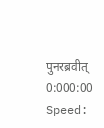पुनरब्रवीत्
0:000:00
Speed: